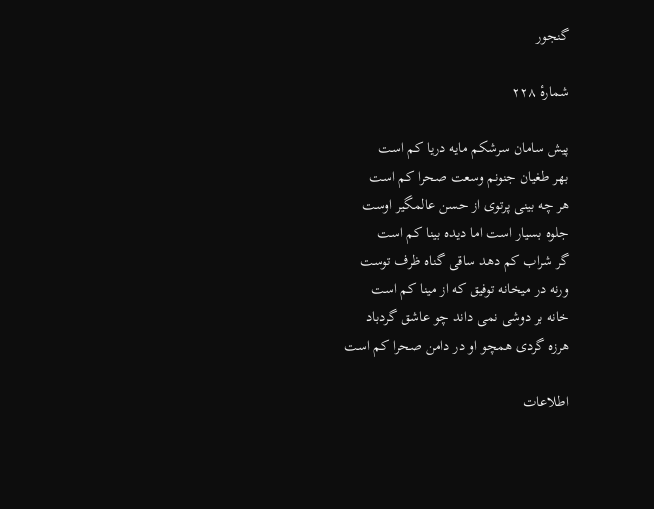گنجور

شمارهٔ ۲۲۸

پیش سامان سرشکم مایه دریا کم است
بهر طغیان جنونم وسعت صحرا کم است
هر چه بینی پرتوی از حسن عالمگیر اوست
جلوه بسیار است اما دیده بینا کم است
گر شراب کم دهد ساقی گناه ظرف توست
ورنه در میخانه توفیق که از مینا کم است
خانه بر دوشی نمی داند چو عاشق گردباد
هرزه گردی همچو او در دامن صحرا کم است

اطلاعات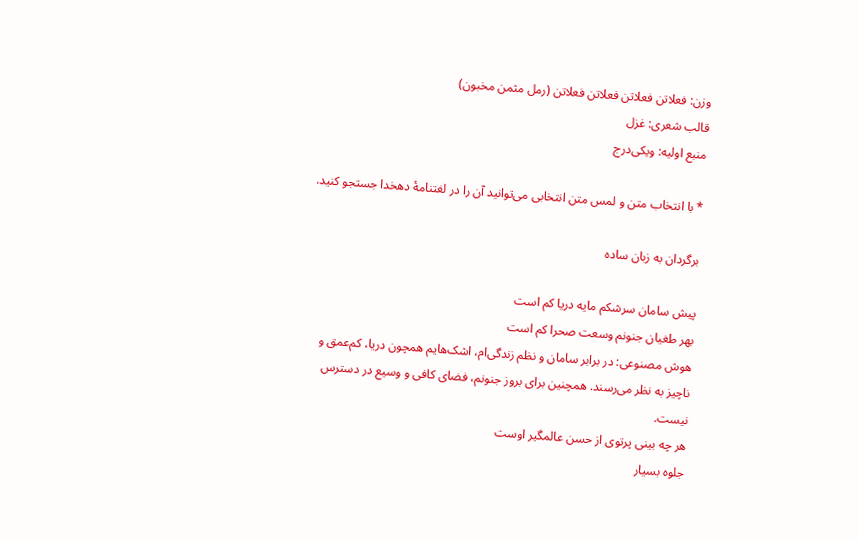وزن: فعلاتن فعلاتن فعلاتن فعلاتن (رمل مثمن مخبون)
قالب شعری: غزل
منبع اولیه: ویکی‌درج

* با انتخاب متن و لمس متن انتخابی می‌توانید آن را در لغتنامهٔ دهخدا جستجو کنید.

برگردان به زبان ساده

پیش سامان سرشکم مایه دریا کم است
بهر طغیان جنونم وسعت صحرا کم است
هوش مصنوعی: در برابر سامان و نظم زندگی‌ام، اشک‌هایم همچون دریا، کم‌عمق و ناچیز به نظر می‌رسند. همچنین برای بروز جنونم، فضای کافی و وسیع در دسترس نیست.
هر چه بینی پرتوی از حسن عالمگیر اوست
جلوه بسیار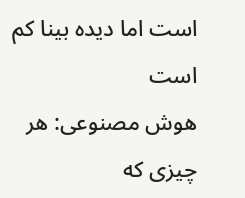است اما دیده بینا کم است
هوش مصنوعی: هر چیزی که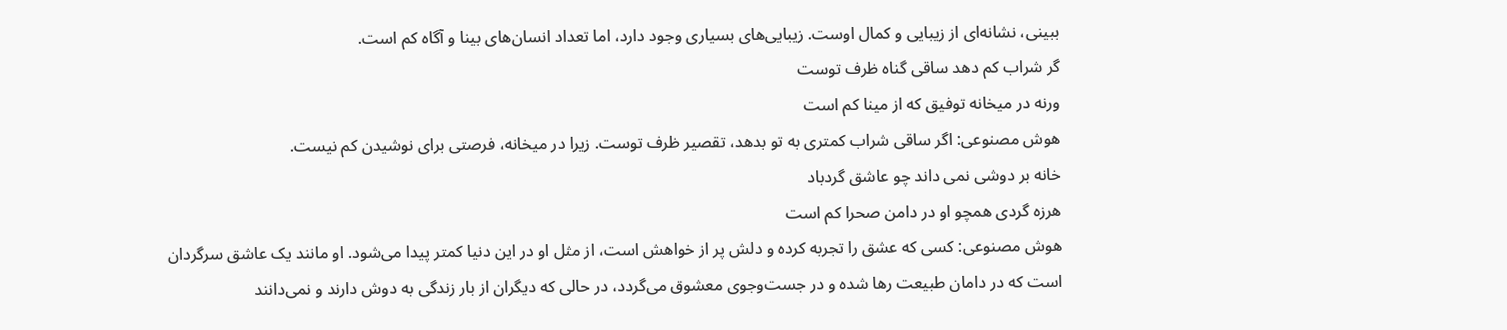ببینی، نشانه‌ای از زیبایی و کمال اوست. زیبایی‌های بسیاری وجود دارد، اما تعداد انسان‌های بینا و آگاه کم است.
گر شراب کم دهد ساقی گناه ظرف توست
ورنه در میخانه توفیق که از مینا کم است
هوش مصنوعی: اگر ساقی شراب کمتری به تو بدهد، تقصیر ظرف توست. زیرا در میخانه، فرصتی برای نوشیدن کم نیست.
خانه بر دوشی نمی داند چو عاشق گردباد
هرزه گردی همچو او در دامن صحرا کم است
هوش مصنوعی: کسی که عشق را تجربه کرده و دلش پر از خواهش است، از مثل او در این دنیا کمتر پیدا می‌شود. او مانند یک عاشق سرگردان است که در دامان طبیعت رها شده و در جست‌وجوی معشوق می‌گردد، در حالی که دیگران از بار زندگی به دوش دارند و نمی‌دانند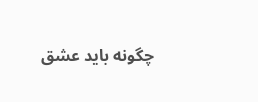چگونه باید عشق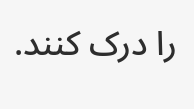را درک کنند.